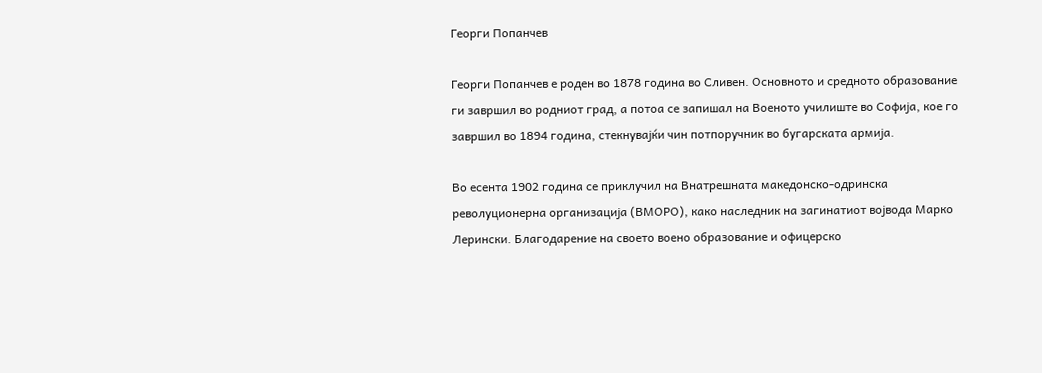Георги Попанчев

Георги Попанчев е роден во 1878 година во Сливен. Основното и средното образование ги завршил во родниот град, а потоа се запишал на Военото училиште во Софија, кое го завршил во 1894 година, стекнувајќи чин потпоручник во бугарската армија.

Во есента 1902 година се приклучил на Внатрешната македонско-одринска револуционерна организација (ВМОРО), како наследник на загинатиот војвода Марко Лерински. Благодарение на своето воено образование и офицерско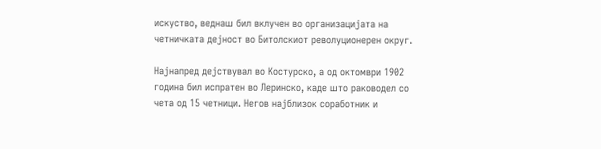искуство, веднаш бил вклучен во организацијата на четничката дејност во Битолскиот револуционерен округ.

Најнапред дејствувал во Костурско, а од октомври 1902 година бил испратен во Леринско, каде што раководел со чета од 15 четници. Негов најблизок соработник и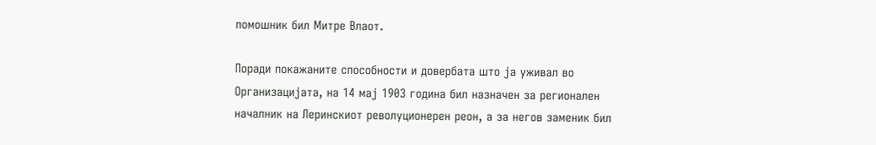помошник бил Митре Влаот.

Поради покажаните способности и довербата што ја уживал во Организацијата, на 14 мај 1903 година бил назначен за регионален началник на Леринскиот револуционерен реон, а за негов заменик бил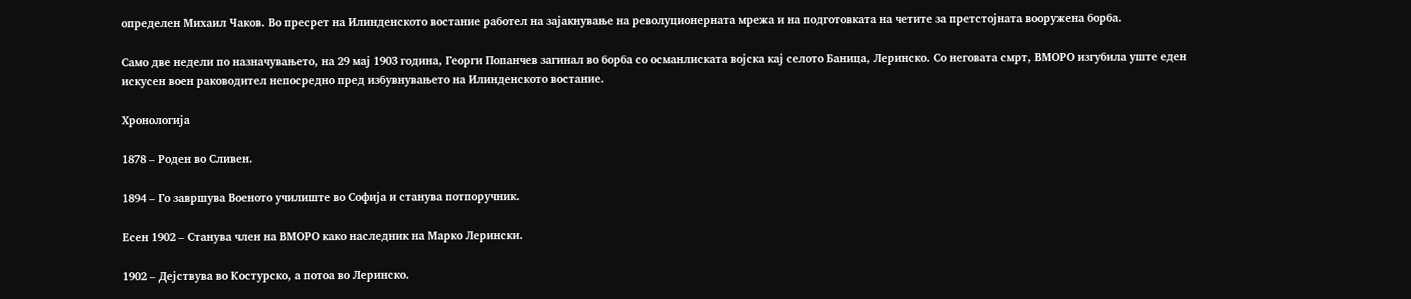определен Михаил Чаков. Во пресрет на Илинденското востание работел на зајакнување на револуционерната мрежа и на подготовката на четите за претстојната вооружена борба.

Само две недели по назначувањето, на 29 мај 1903 година, Георги Попанчев загинал во борба со османлиската војска кај селото Баница, Леринско. Со неговата смрт, ВМОРО изгубила уште еден искусен воен раководител непосредно пред избувнувањето на Илинденското востание.

Хронологија

1878 – Роден во Сливен.

1894 – Го завршува Военото училиште во Софија и станува потпоручник.

Есен 1902 – Станува член на ВМОРО како наследник на Марко Лерински.

1902 – Дејствува во Костурско, а потоа во Леринско.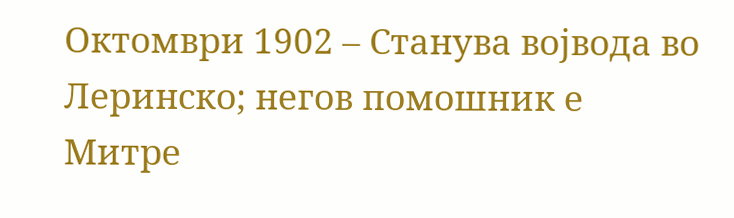Октомври 1902 – Станува војвода во Леринско; негов помошник е Митре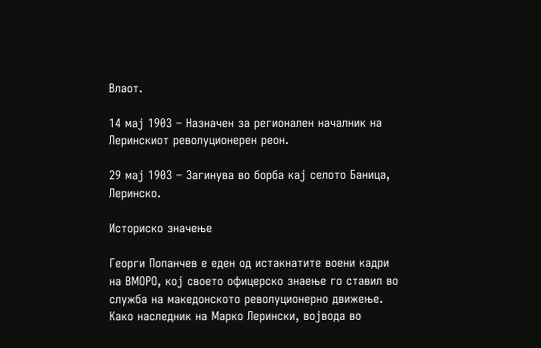Влаот.

14 мај 1903 – Назначен за регионален началник на Леринскиот револуционерен реон.

29 мај 1903 – Загинува во борба кај селото Баница, Леринско.

Историско значење

Георги Попанчев е еден од истакнатите воени кадри на ВМОРО, кој своето офицерско знаење го ставил во служба на македонското револуционерно движење. Како наследник на Марко Лерински, војвода во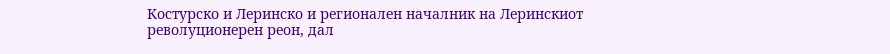Костурско и Леринско и регионален началник на Леринскиот револуционерен реон, дал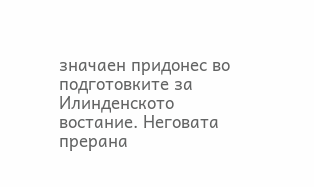значаен придонес во подготовките за Илинденското востание. Неговата прерана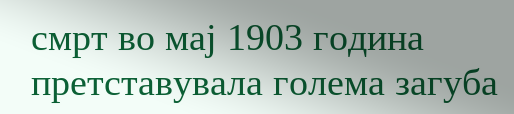смрт во мај 1903 година претставувала голема загуба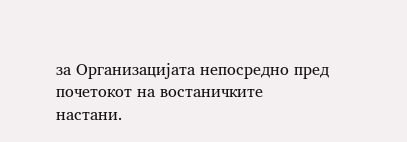за Организацијата непосредно пред почетокот на востаничките настани.